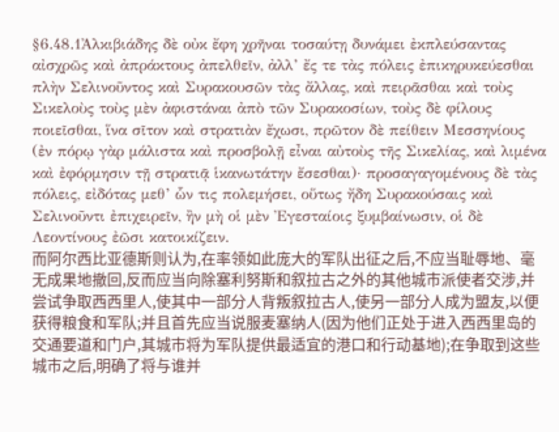§6.48.1Ἀλκιβιάδης δὲ οὐκ ἔφη χρῆναι τοσαύτῃ δυνάμει ἐκπλεύσαντας αἰσχρῶς καὶ ἀπράκτους ἀπελθεῖν, ἀλλ’ ἔς τε τὰς πόλεις ἐπικηρυκεύεσθαι πλὴν Σελινοῦντος καὶ Συρακουσῶν τὰς ἄλλας, καὶ πειρᾶσθαι καὶ τοὺς Σικελοὺς τοὺς μὲν ἀφιστάναι ἀπὸ τῶν Συρακοσίων, τοὺς δὲ φίλους ποιεῖσθαι, ἵνα σῖτον καὶ στρατιὰν ἔχωσι, πρῶτον δὲ πείθειν Μεσσηνίους (ἐν πόρῳ γὰρ μάλιστα καὶ προσβολῇ εἶναι αὐτοὺς τῆς Σικελίας, καὶ λιμένα καὶ ἐφόρμησιν τῇ στρατιᾷ ἱκανωτάτην ἔσεσθαι)· προσαγαγομένους δὲ τὰς πόλεις, εἰδότας μεθ’ ὧν τις πολεμήσει, οὕτως ἤδη Συρακούσαις καὶ Σελινοῦντι ἐπιχειρεῖν, ἢν μὴ οἱ μὲν Ἐγεσταίοις ξυμβαίνωσιν, οἱ δὲ Λεοντίνους ἐῶσι κατοικίζειν.
而阿尔西比亚德斯则认为,在率领如此庞大的军队出征之后,不应当耻辱地、毫无成果地撤回,反而应当向除塞利努斯和叙拉古之外的其他城市派使者交涉,并尝试争取西西里人,使其中一部分人背叛叙拉古人,使另一部分人成为盟友,以便获得粮食和军队;并且首先应当说服麦塞纳人(因为他们正处于进入西西里岛的交通要道和门户,其城市将为军队提供最适宜的港口和行动基地);在争取到这些城市之后,明确了将与谁并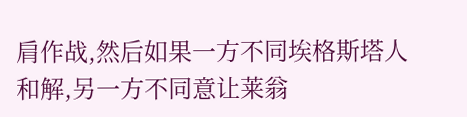肩作战,然后如果一方不同埃格斯塔人和解,另一方不同意让莱翁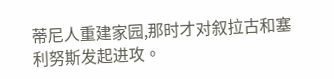蒂尼人重建家园,那时才对叙拉古和塞利努斯发起进攻。